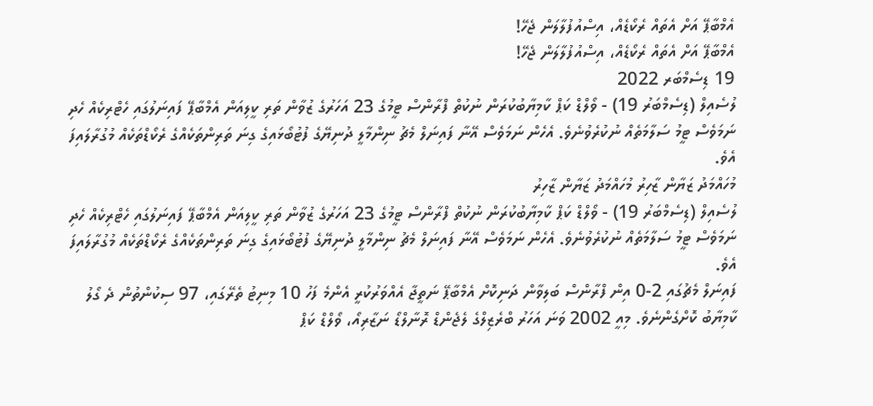އެމްބާޕޭ އަށް އެތައް ރެކޯޑެއް، އިސްއުފުލާލަން ޖެހޭ!
އެމްބާޕޭ އަށް އެތައް ރެކޯޑެއް، އިސްއުފުލާލަން ޖެހޭ!
19 ޑިސެމްބަރ 2022
ލުސެއިލް (ޑިސެމްބަރު 19) - ވޯލްޑް ކަޕް ކާމިޔާބުކުރަން ނުކުތް ފްރާންސް ޓީމުގެ 23 އަހަރުގެ ޒުވާން ތަރި ކީލިއަން އެމްބާޕޭ ފައިނަލުގައި ހެޓްރިކެއް ހެދި ނަމަވެސް ޓީމު ސަލާމަތެއް ނުކުރެވުނެވެ. އެހެން ނަމަވެސް އޭނާ ފައިނަލް މެޗު ނިންމާލީ ދުނިޔޭގެ ފުޓުބޯޅައިގެ ގިނަ ތަރިންތަކެއްގެ ރެކޯޑްތަކެއް މުގުރާލައިފަ އެވެ.
މުހައްމަދު ޒަޔާން ޒާހިރު މުހައްމަދު ޒަޔާން ޒާހިރު
ލުސެއިލް (ޑިސެމްބަރު 19) - ވޯލްޑް ކަޕް ކާމިޔާބުކުރަން ނުކުތް ފްރާންސް ޓީމުގެ 23 އަހަރުގެ ޒުވާން ތަރި ކީލިއަން އެމްބާޕޭ ފައިނަލުގައި ހެޓްރިކެއް ހެދި ނަމަވެސް ޓީމު ސަލާމަތެއް ނުކުރެވުނެވެ. އެހެން ނަމަވެސް އޭނާ ފައިނަލް މެޗު ނިންމާލީ ދުނިޔޭގެ ފުޓުބޯޅައިގެ ގިނަ ތަރިންތަކެއްގެ ރެކޯޑްތަކެއް މުގުރާލައިފަ އެވެ.
ފައިނަލް މެޗުގައި 2-0 އިން ފްރާންސް ބަލިވާން ދަނިކޮށް އެމްބާޕޭ ނަތީޖާ އެއްވަރުކުރީ އެންމެ ފަހު 10 މިނިޓު ތެރޭގައި، 97 ސިކުންތުން ދެ ގޯލު ކާމިޔާބު ކޮށްގެންނެވެ. މިއީ 2002 ވަނަ އަހަރު ބްރެޒިލްގެ ލެޖެންޑް ރޮނާލްޑޯ ނަޒާރިއޯ، ވޯލްޑް ކަޕް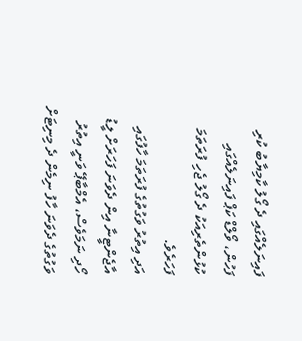ފައިނަލެއްގައި ދެ ގޯލު ކާމިޔާބު ކުރި ފަހުން، ވޯލްޑް ކަޕް ފައިނަލެއްގައި ކުޅުންތެރިއަކު ދެ ގޯލު ޖެހި ފުރަތަމަ ފަހަރެވެ.
އަދި އިތުރު ވަގުތުގެ ފުރަތަމަ ހާފުގައި އާޖެންޓީނާ އިން ދެވަނަ ފަހަރަށް ލީޑު ހޯދި ނަމަވެސް، އެމްބާޕޭ ވަނީ އިތުރު ވަގުތުގެ ދެވަނަ ހާފު ނިމެން ދެ މިނިޓަށް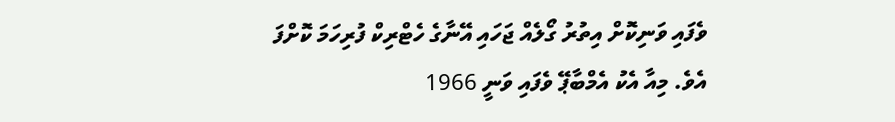ވެފައި ވަނިކޮށް އިތުރު ގޯލެއް ޖަހައި އޭނާގެ ހެޓްރިކް ފުރިހަމަ ކޮށްފަ އެވެ. މިއާ އެކު އެމްބާޕޭ ވެފައި ވަނީ 1966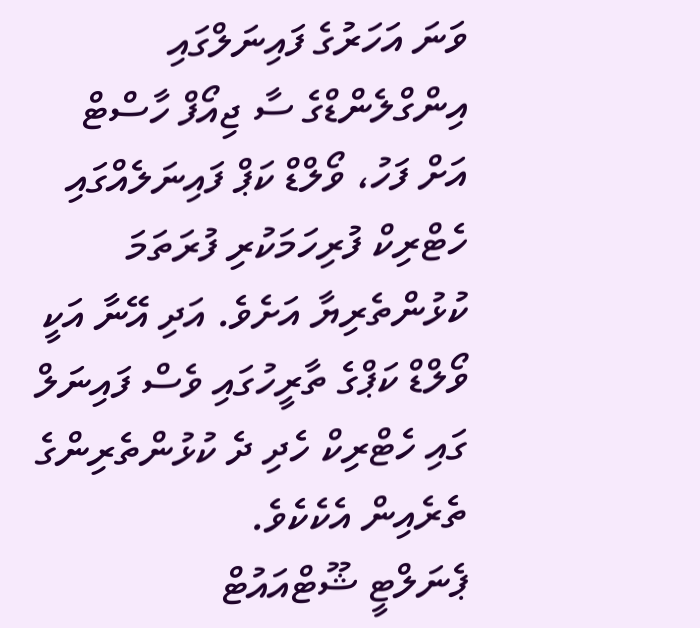ވަނަ އަހަރުގެ ފައިނަލްގައި އިންގްލެންޑްގެ ސާ ޖިއޯފް ހާސްޓް އަށް ފަހު، ވޯލްޑް ކަޕް ފައިނަލެއްގައި ހެޓްރިކް ފުރިހަމަކުރި ފުރަތަމަ ކުޅުންތެރިޔާ އަށެވެ. އަދި އޭނާ އަކީ ވޯލްޑް ކަޕްގެ ތާރީހުގައި ވެސް ފައިނަލް ގައި ހެޓްރިކް ހެދި ދެ ކުޅުންތެރިންގެ ތެރެއިން އެކެކެވެ.
ޕެނަލްޓީ ޝޫޓްއައުޓް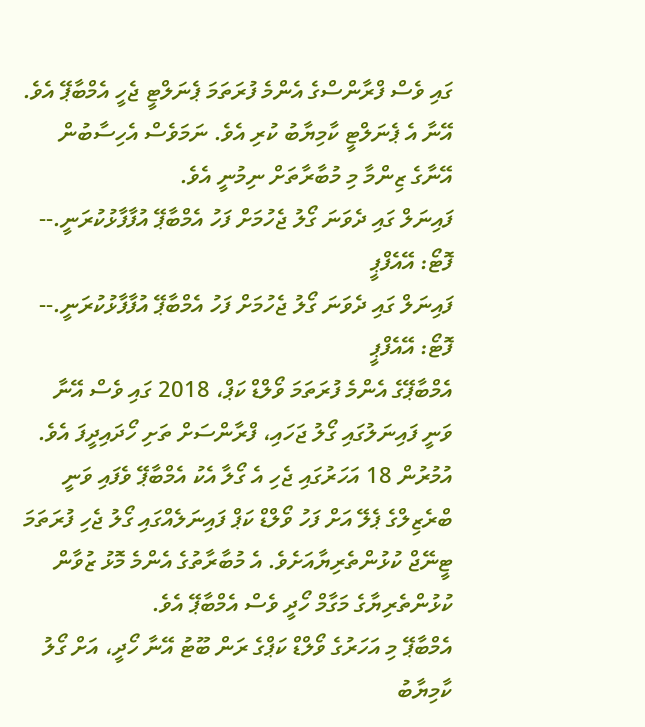ގައި ވެސް ފްރާންސްގެ އެންމެ ފުރަތަމަ ޕެނަލްޓީ ޖެހީ އެމްބާޕޭ އެވެ. އޭނާ އެ ޕެނަލްޓީ ކާމިޔާބު ކުރި އެވެ. ނަމަވެސް އެހިސާބުން އޭނާގެ ޒިންމާ މި މުބާރާތަށް ނިމުނީ އެވެ.
ފައިނަލް ގައި ދެވަނަ ގޯލު ޖެހުމަށް ފަހު އެމްބާޕޭ އުފާފާޅުކުރަނީ.-- ފޮޓޯ: އޭއެފްޕީ
ފައިނަލް ގައި ދެވަނަ ގޯލު ޖެހުމަށް ފަހު އެމްބާޕޭ އުފާފާޅުކުރަނީ.-- ފޮޓޯ: އޭއެފްޕީ
އެމްބާޕޭގެ އެންމެ ފުރަތަމަ ވޯލްޑް ކަޕް، 2018 ގައި ވެސް އޭނާ ވަނީ ފައިނަލުގައި ގޯލު ޖަހައި، ފްރާންސަށް ތަށި ހޯދައިދީފަ އެވެ. އުމުރުން 18 އަހަރުގައި ޖެހި އެ ގޯލާ އެކު އެމްބާޕޭ ވެފައި ވަނީ ބްރެޒިލްގެ ޕެލޭ އަށް ފަހު ވޯލްޑް ކަޕް ފައިނަލެއްގައި ގޯލު ޖެހި ފުރަތަމަ ޓީނޭޖް ކުޅުންތެރިޔާއަށެވެ. އެ މުބާރާތުގެ އެންމެ މޮޅު ޒުވާން ކުޅުންތެރިޔާގެ މަގާމް ހޯދީ ވެސް އެމްބާޕޭ އެވެ.
އެމްބާޕޭ މި އަހަރުގެ ވޯލްޑް ކަޕްގެ ރަން ބޫޓު އޭނާ ހޯދީ، އަށް ގޯލު ކާމިޔާބު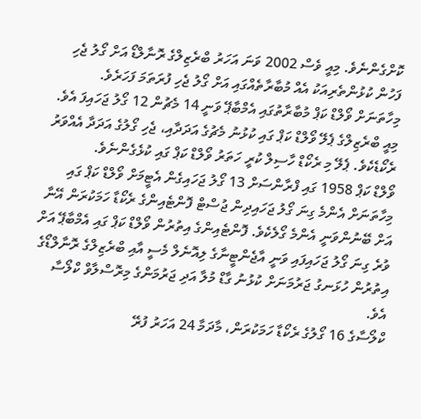ކޮށްގެންނެވެ. މިއީ ވެސް 2002 ވަނަ އަހަރު ބްރެޒިލްގެ ރޮނާލްޑޯ އަށް ގޯލު ޖެހި ފަހުން ކުޅުންތެރިއަކު އެއް މުބާރާތެއްގައި އަށް ގޯލު ޖެހި ފުރަތަމަ ފަހަރެވެ.
މިހާތަނަށް ވޯލްޑް ކަޕް މުބާރާތުގައި އެމްބާޕޭ ވަނީ 14 މެޗުން 12 ގޯލު ޖަހައިފަ އެވެ. މިއީ ބްރެޒިލްގެ ޕެލޭ ވޯލްޑް ކަޕް ގައި ކުޅުނު މެޗުގެ އަދަދާއި، ޖެހި ގޯލުގެ އަދަދާ އެއްވަރު ރެކޯޑެކެވެ. ޕެލޭ މި ރެކޯޑް ހާސިލް ކުރީ ހަތަރު ވޯލްޑް ކަޕް ގައި ކުޅެގެންނެވެ.
ވޯލްޑް ކަޕް 1958 ގައި ފްރާންސަށް 13 ގޯލު ޖަހައިގެން އެޓީމަށް ވޯލްޑް ކަޕް ގައި މިހާތަނަށް އެންމެ ގިނަ ގޯލު ޖަހައިދިން ޖުސްޓް ފޮންޓެއިންގެ ރެކޯޑާ ހަމަކުރަން އޭނާ އަށް ބޭނުންވަނީ އެންމެ ގޯލެކެވެ. ފޮންޓެއިންގެ އިތުރުން ވޯލްޑް ކަޕް ގައި އެމްބާޕޭ އަށް ވުރެ ގިނަ ގޯލު ޖަހައިފައި ވަނީ އާޖެންޓީނާގެ ލިއޮނެލް މެސީ އާއި ބްރެޒިލްގެ ރޮނާލްޑޯގެ އިތުރުން ހުޅަނގު ޖަރުމަނަށް ކުޅުނު ގާޑް މުލާ އަދި ޖަރުމަންގެ މިރޮސްލާވް ކްލޯސާ އެވެ.
ކްލޯސާގެ 16 ގޯލުގެ ރެކޯޑާ ހަމަކުރަން، މާދަމާ 24 އަހަރު ފުރޭ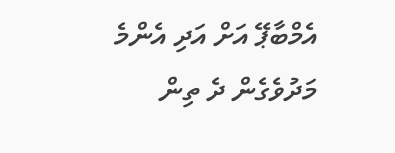އެމްބާޕޭ އަށް އަދި އެންމެ މަދުވެގެން ދެ ތިން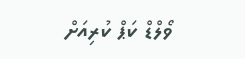ވޯލްޑް ކަޕް ކުރިއަށް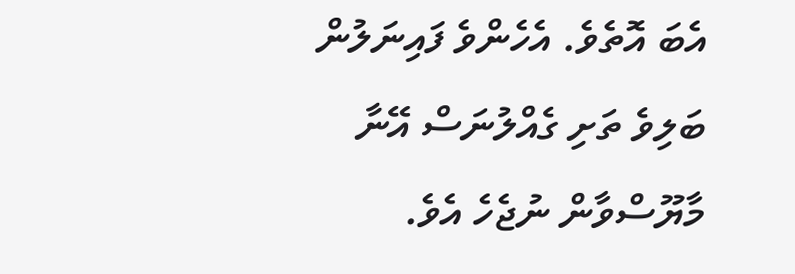އެބަ އޮތެވެ. އެހެންވެ ފައިނަލުން ބަލިވެ ތަށި ގެއްލުނަސް އޭނާ މާޔޫސްވާން ނުޖެހެ އެވެ.